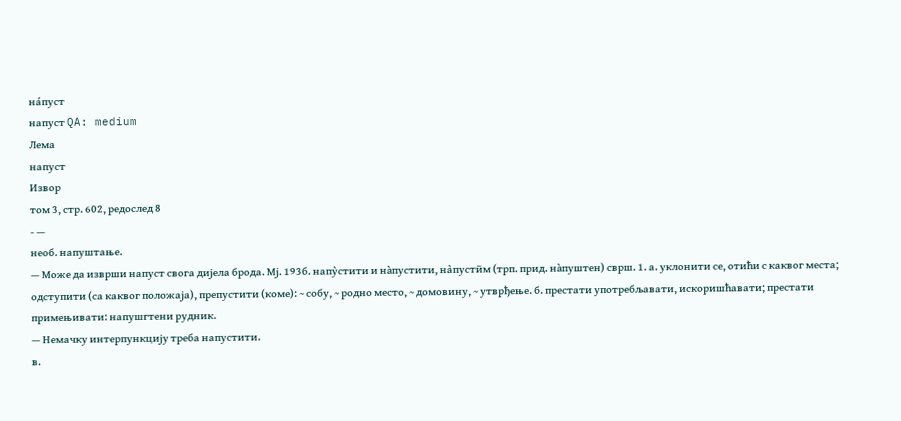на́пуст
напуст QA: medium
Лема
напуст
Извор
том 3, стр. 602, редослед 8
- —
необ. напуштање.
— Може да изврши напуст свога дијела брода. Мј. 193б. напу̀стити и на̀пустити, на̀пустӣм (трп. прид. на̀пуштен) сврш. 1. а. уклонити се, отићи с каквог места; одступити (са каквог положаја), препустити (коме): ~ собу, ~ родно место, ~ домовину, ~ утврђење. б. престати употребљавати, искоришћавати; престати примењивати: напушгтени рудник.
— Немачку интерпункцију треба напустити.
в.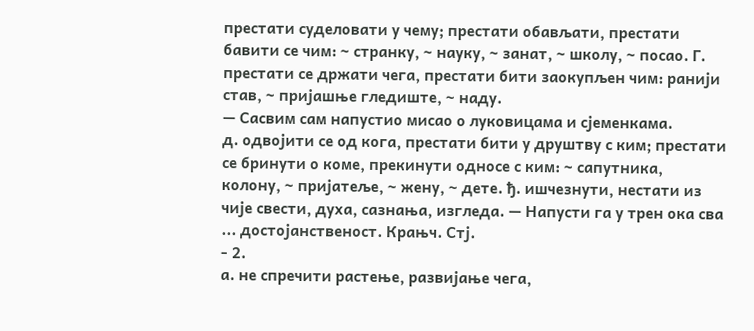престати суделовати у чему; престати обављати, престати бавити се чим: ~ странку, ~ науку, ~ занат, ~ школу, ~ посао. Г. престати се држати чега, престати бити заокупљен чим: ранији став, ~ пријашње гледиште, ~ наду.
— Сасвим сам напустио мисао о луковицама и сјеменкама.
д. одвојити се од кога, престати бити у друштву с ким; престати се бринути о коме, прекинути односе с ким: ~ сапутника,
колону, ~ пријатеље, ~ жену, ~ дете. ђ. ишчезнути, нестати из чије свести, духа, сазнања, изгледа. — Напусти га у трен ока сва ... достојанственост. Крањч. Стј.
- 2.
а. не спречити растење, развијање чега,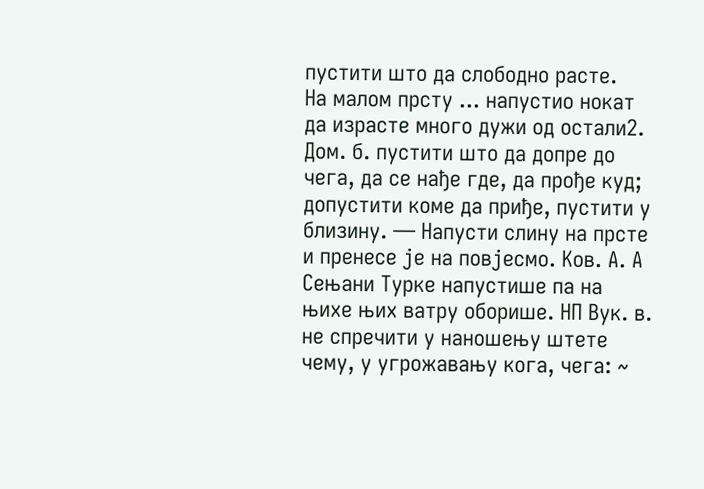пустити што да слободно расте.
На малом прсту ... напустио нокат да израсте много дужи од остали2. Дом. б. пустити што да допре до чега, да се нађе где, да прође куд; допустити коме да приђе, пустити у близину. — Напусти слину на прсте и пренесе је на повјесмо. Ков. А. А Сењани Турке напустише па на њихе њих ватру оборише. НП Вук. в. не спречити у наношењу штете чему, у угрожавању кога, чега: ~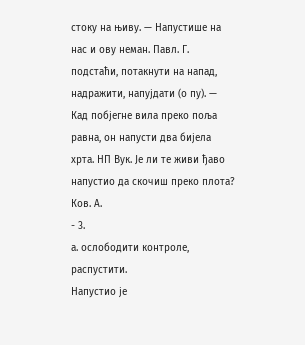стоку на њиву. — Напустише на нас и ову неман. Павл. Г. подстаћи, потакнути на напад, надражити, напујдати (о пу). — Кад побјегне вила преко поља равна, он напусти два бијела хрта. НП Вук. Је ли те живи ђаво напустио да скочиш преко плота? Ков. А.
- 3.
а. ослободити контроле, распустити.
Напустио је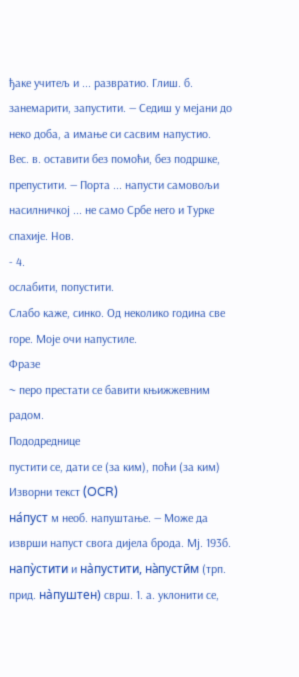ђаке учитељ и ... развратио. Глиш. б. занемарити, запустити. — Седиш у мејани до неко доба, а имање си сасвим напустио. Вес. в. оставити без помоћи, без подршке, препустити. — Порта ... напусти самовољи насилничкој ... не само Србе него и Турке спахије. Нов.
- 4.
ослабити, попустити.
Слабо каже, синко. Од неколико година све горе. Моје очи напустиле.
Фразе
~ перо престати се бавити књижжевним радом.
Пододреднице
пустити се, дати се (за ким), поћи (за ким)
Изворни текст (OCR)
на́пуст м необ. напуштање. — Може да изврши напуст свога дијела брода. Мј. 193б. напу̀стити и на̀пустити, на̀пустӣм (трп. прид. на̀пуштен) сврш. 1. а. уклонити се,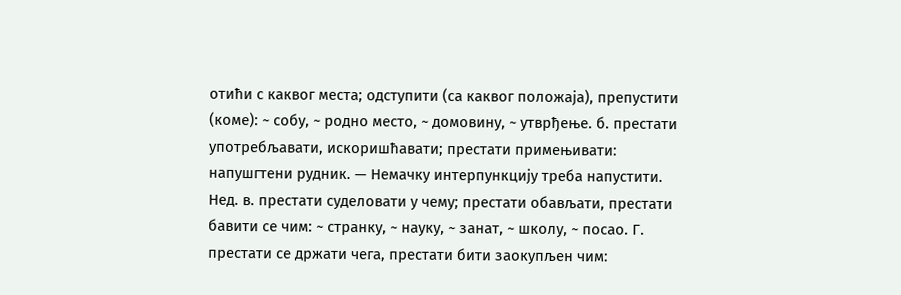отићи с каквог места; одступити (са каквог положаја), препустити (коме): ~ собу, ~ родно место, ~ домовину, ~ утврђење. б. престати употребљавати, искоришћавати; престати примењивати: напушгтени рудник. — Немачку интерпункцију треба напустити. Нед. в. престати суделовати у чему; престати обављати, престати бавити се чим: ~ странку, ~ науку, ~ занат, ~ школу, ~ посао. Г. престати се држати чега, престати бити заокупљен чим: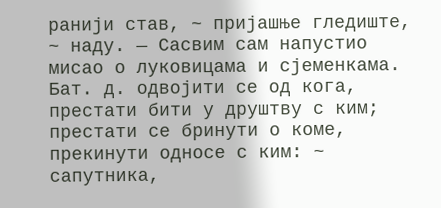ранији став, ~ пријашње гледиште, ~ наду. — Сасвим сам напустио мисао о луковицама и сјеменкама. Бат. д. одвојити се од кога, престати бити у друштву с ким; престати се бринути о коме, прекинути односе с ким: ~ сапутника,